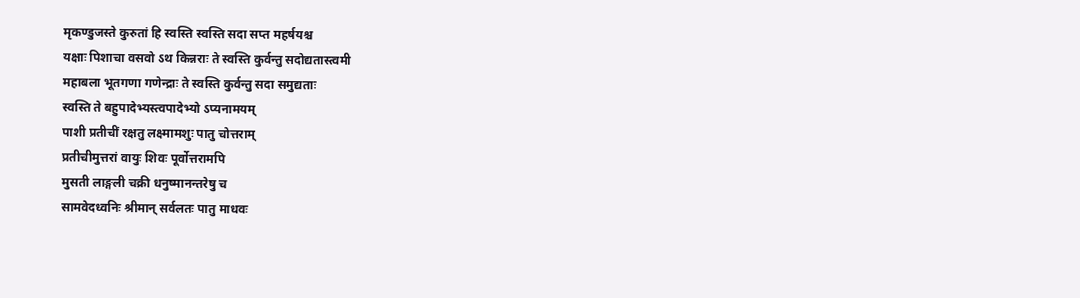मृकण्डुजस्ते कुरुतां हि स्वस्ति स्वस्ति सदा सप्त महर्षयश्च
यक्षाः पिशाचा वसवो ऽथ किन्नराः ते स्वस्ति कुर्वन्तु सदोद्यतास्त्वमी
महाबला भूतगणा गणेन्द्राः ते स्वस्ति कुर्वन्तु सदा समुद्यताः
स्वस्ति ते बहुपादेभ्यस्त्वपादेभ्यो ऽप्यनामयम्
पाशी प्रतीचीं रक्षतु लक्ष्मामशुः पातु चोत्तराम्
प्रतीचीमुत्तरां वायुः शिवः पूर्वोत्तरामपि
मुसती लाङ्गली चक्री धनुष्मानन्तरेषु च
सामवेदध्वनिः श्रीमान् सर्वलतः पातु माधवः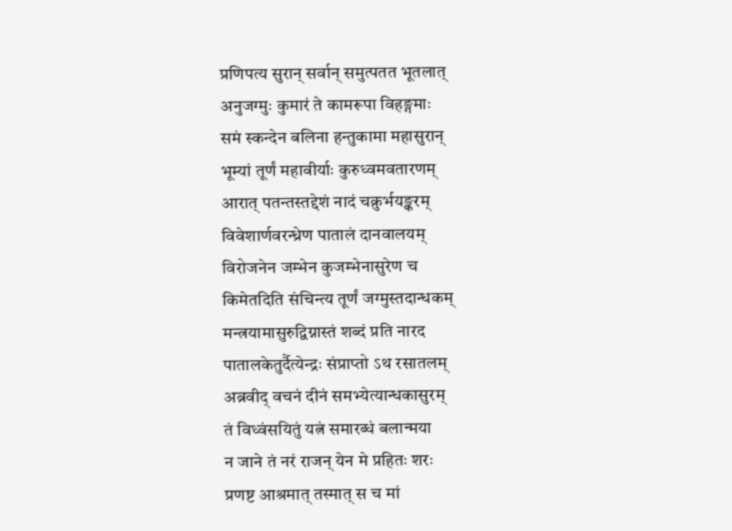प्रणिपत्य सुरान् सर्वान् समुत्पतत भूतलात्
अनुजग्मुः कुमारं ते कामरूपा विहङ्गमाः
समं स्कन्देन बलिना हन्तुकामा महासुरान्
भूम्यां तूर्णं महावीर्याः कुरुध्वमवतारणम्
आरात् पतन्तस्तद्देशं नादं चक्रुर्भयङ्करम्
विवेशार्णवरन्ध्रेण पातालं दानवालयम्
विरोजनेन जम्भेन कुजम्भेनासुरेण च
किमेतदिति संचिन्त्य तूर्णं जग्मुस्तदान्धकम्
मन्त्रयामासुरुद्विग्नास्तं शब्दं प्रति नारद
पातालकेतुर्दैत्येन्द्रः संप्राप्तो ऽथ रसातलम्
अब्रवीद् वचनं दीनं समभ्येत्यान्धकासुरम्
तं विध्वंसयितुं यत्नं समारब्धं बलान्मया
न जाने तं नरं राजन् येन मे प्रहितः शरः
प्रणष्ट आश्रमात् तस्मात् स च मां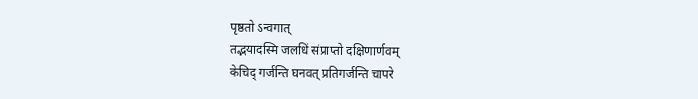पृष्ठतो ऽन्वगात्
तद्भयादस्मि जलधिं संप्राप्तो दक्षिणार्णवम्
केचिद् गर्जन्ति घनवत् प्रतिगर्जन्ति चापरे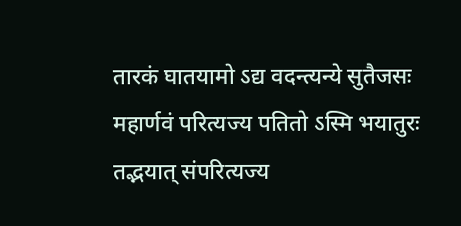तारकं घातयामो ऽद्य वदन्त्यन्ये सुतैजसः
महार्णवं परित्यज्य पतितो ऽस्मि भयातुरः
तद्भयात् संपरित्यज्य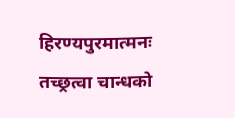हिरण्यपुरमात्मनः
तच्छ्रत्वा चान्धको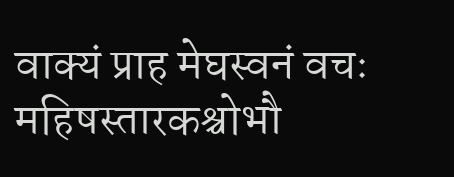वाक्यं प्राह मेघस्वनं वचः
महिषस्तारकश्चोभौ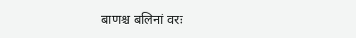बाणश्च बलिनां वरः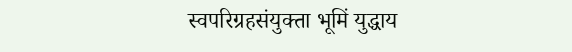स्वपरिग्रहसंयुक्ता भूमिं युद्धाय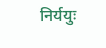निर्ययुः